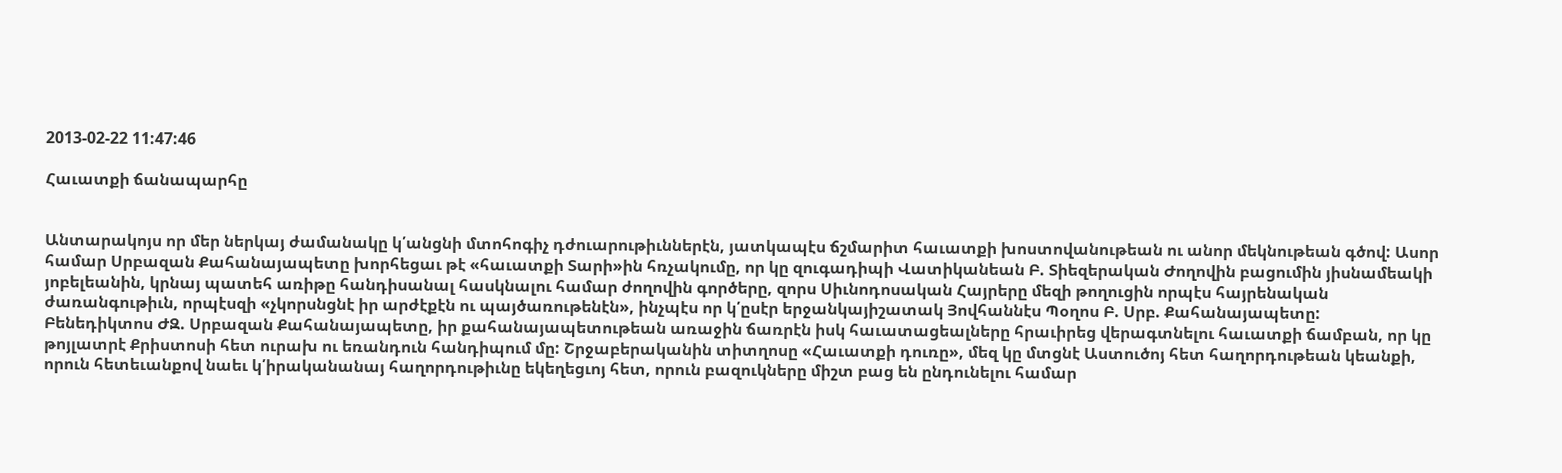2013-02-22 11:47:46

Հաւատքի ճանապարհը


Անտարակոյս որ մեր ներկայ ժամանակը կ՛անցնի մտոհոգիչ դժուարութիւններէն, յատկապէս ճշմարիտ հաւատքի խոստովանութեան ու անոր մեկնութեան գծով: Ասոր համար Սրբազան Քահանայապետը խորհեցաւ թէ «հաւատքի Տարի»ին հռչակումը, որ կը զուգադիպի Վատիկանեան Բ. Տիեզերական Ժողովին բացումին յիսնամեակի յոբելեանին, կրնայ պատեհ առիթը հանդիսանալ հասկնալու համար ժողովին գործերը, զորս Սիւնոդոսական Հայրերը մեզի թողուցին որպէս հայրենական ժառանգութիւն, որպէսզի «չկորսնցնէ իր արժէքէն ու պայծառութենէն», ինչպէս որ կ՛ըսէր երջանկայիշատակ Յովհաննէս Պօղոս Բ. Սրբ. Քահանայապետը:
Բենեդիկտոս ԺԶ. Սրբազան Քահանայապետը, իր քահանայապետութեան առաջին ճառրէն իսկ հաւատացեալները հրաւիրեց վերագտնելու հաւատքի ճամբան, որ կը թոյլատրէ Քրիստոսի հետ ուրախ ու եռանդուն հանդիպում մը: Շրջաբերականին տիտղոսը «Հաւատքի դուռը», մեզ կը մտցնէ Աստուծոյ հետ հաղորդութեան կեանքի, որուն հետեւանքով նաեւ կ՛իրականանայ հաղորդութիւնը եկեղեցւոյ հետ, որուն բազուկները միշտ բաց են ընդունելու համար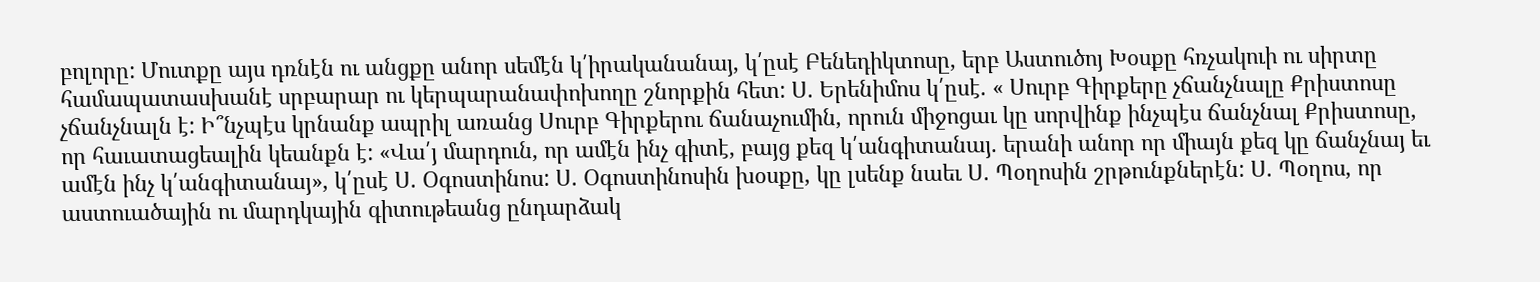բոլորը: Մուտքը այս դռնէն ու անցքը անոր սեմէն կ՛իրականանայ, կ՛ըսէ Բենեդիկտոսը, երբ Աստուծոյ Խօսքը հռչակուի ու սիրտը համապատասխանէ սրբարար ու կերպարանափոխողը շնորքին հետ: Ս. Երենիմոս կ՛ըսէ. « Սուրբ Գիրքերը չճանչնալը Քրիստոսը չճանչնալն է: Ի՞նչպէս կրնանք ապրիլ առանց Սուրբ Գիրքերու ճանաչումին, որուն միջոցաւ կը սորվինք ինչպէս ճանչնալ Քրիստոսը, որ հաւատացեալին կեանքն է: «Վա՛յ մարդուն, որ ամէն ինչ գիտէ, բայց քեզ կ՛անգիտանայ. երանի անոր որ միայն քեզ կը ճանչնայ եւ ամէն ինչ կ՛անգիտանայ», կ՛ըսէ Ս. Օգոստինոս: Ս. Օգոստինոսին խօսքը, կը լսենք նաեւ Ս. Պօղոսին շրթունքներէն: Ս. Պօղոս, որ աստուածային ու մարդկային գիտութեանց ընդարձակ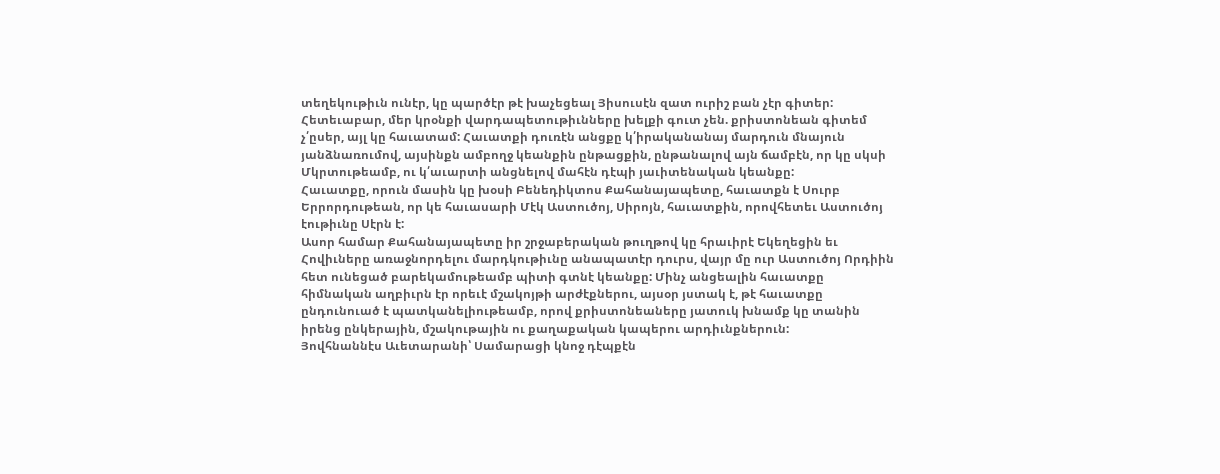տեղեկութիւն ունէր, կը պարծէր թէ խաչեցեալ Յիսուսէն զատ ուրիշ բան չէր գիտեր: Հետեւաբար, մեր կրօնքի վարդապետութիւնները խելքի գուտ չեն. քրիստոնեան գիտեմ չ՛ըսեր, այլ կը հաւատամ: Հաւատքի դուռէն անցքը կ՛իրականանայ մարդուն մնայուն յանձնառումով, այսինքն ամբողջ կեանքին ընթացքին, ընթանալով այն ճամբէն, որ կը սկսի Մկրտութեամբ, ու կ՛աւարտի անցնելով մահէն դէպի յաւիտենական կեանքը:
Հաւատքը, որուն մասին կը խօսի Բենեդիկտոս Քահանայապետը, հաւատքն է Սուրբ Երրորդութեան, որ կե հաւասարի Մէկ Աստուծոյ, Սիրոյն, հաւատքին, որովհետեւ Աստուծոյ էութիւնը Սէրն է:
Ասոր համար Քահանայապետը իր շրջաբերական թուղթով կը հրաւիրէ Եկեղեցին եւ Հովիւները առաջնորդելու մարդկութիւնը անապատէր դուրս, վայր մը ուր Աստուծոյ Որդիին հետ ունեցած բարեկամութեամբ պիտի գտնէ կեանքը: Մինչ անցեալին հաւատքը հիմնական աղբիւրն էր որեւէ մշակոյթի արժէքներու, այսօր յստակ է, թէ հաւատքը ընդունուած է պատկանելիութեամբ, որով քրիստոնեաները յատուկ խնամք կը տանին իրենց ընկերային, մշակութային ու քաղաքական կապերու արդիւնքներուն:
Յովհնաննէս Աւետարանի՝ Սամարացի կնոջ դէպքէն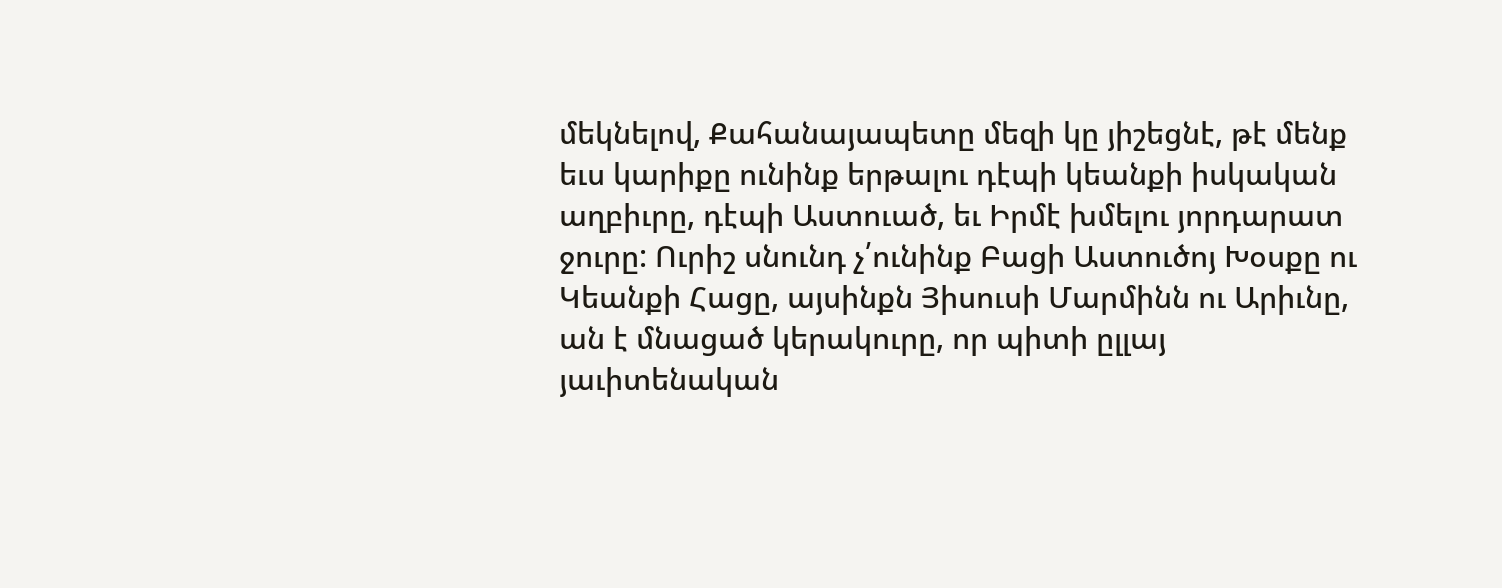մեկնելով, Քահանայապետը մեզի կը յիշեցնէ, թէ մենք եւս կարիքը ունինք երթալու դէպի կեանքի իսկական աղբիւրը, դէպի Աստուած, եւ Իրմէ խմելու յորդարատ ջուրը: Ուրիշ սնունդ չ՛ունինք Բացի Աստուծոյ Խօսքը ու Կեանքի Հացը, այսինքն Յիսուսի Մարմինն ու Արիւնը, ան է մնացած կերակուրը, որ պիտի ըլլայ յաւիտենական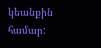կեանքին համար: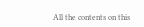All the contents on this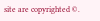site are copyrighted ©.